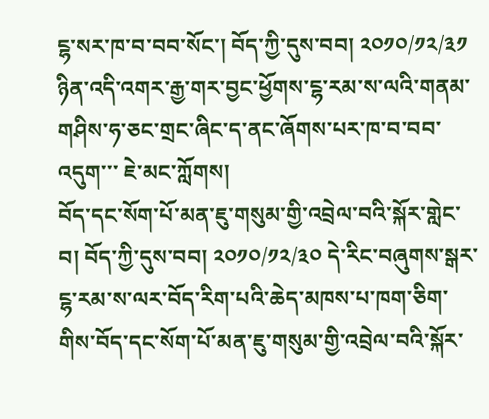ངྷ་སར་ཁ་བ་བབ་སོང་། བོད་ཀྱི་དུས་བབ། ༢༠༡༠/༡༢/༣༡ ཉིན་འདི་འགར་རྒྱ་གར་བྱང་ཕྱོགས་ངྷ་རམ་ས་ལའི་གནམ་གཤིས་ཧ་ཅང་གྲང་ཞིང་ད་ནང་ཞོགས་པར་ཁ་བ་བབ་འདུག་་་ ཇེ་མང་ཀློགས།
བོད་དང་སོག་པོ་མན་ཇུ་གསུམ་གྱི་འབྲེལ་བའི་སྐོར་གླེང་བ། བོད་ཀྱི་དུས་བབ། ༢༠༡༠/༡༢/༣༠ དེ་རིང་བཞུགས་སྒར་ངྷ་རམ་ས་ལར་བོད་རིག་པའི་ཆེད་མཁས་པ་ཁག་ཅིག་གིས་བོད་དང་སོག་པོ་མན་ཇུ་གསུམ་གྱི་འབྲེལ་བའི་སྐོར་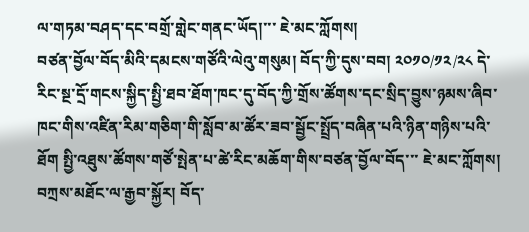ལ་གཏམ་བཤད་དང་བགྲོ་གླེང་གནང་ཡོད།་་་ ཇེ་མང་ཀློགས།
བཙན་བྱོལ་བོད་མིའི་དམངས་གཙོའི་ལེའུ་གསུམ། བོད་ཀྱི་དུས་བབ། ༢༠༡༠/༡༢/༢༨ དེ་རིང་སྔ་དྲོ་གངས་སྐྱིད་སྤྱི་ཐབ་ཐོག་ཁང་དུ་བོད་ཀྱི་གྲོས་ཚོགས་དང་སྲིད་བྱུས་ཉམས་ཞིབ་ཁང་གིས་འཛིན་རིམ་གཅིག་གི་སློབ་མ་ཚོར་ཟབ་སྦྱོང་སྤྲོད་བཞིན་པའི་ཉིན་གཉིས་པའི་ཐོག སྤྱི་འཐུས་ཚོགས་གཙོ་སྤེན་པ་ཚེ་རིང་མཆོག་གིས་བཙན་བྱོལ་བོད་་་ ཇེ་མང་ཀློགས།
བཀྲས་མཐོང་ལ་རྒྱབ་སྐྱོར། བོད་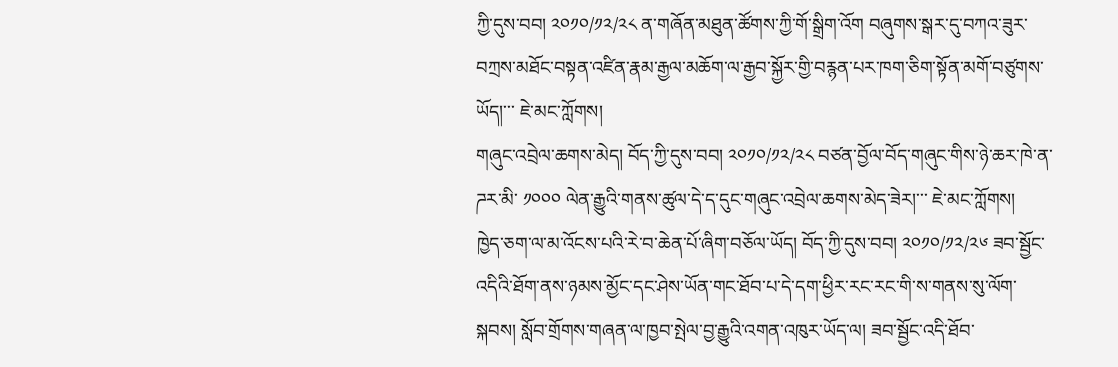ཀྱི་དུས་བབ། ༢༠༡༠/༡༢/༢༨ ན་གཞོན་མཐུན་ཚོགས་ཀྱི་གོ་སྒྲིག་འོག བཞུགས་སྒར་དུ་བཀའ་ཟུར་བཀྲས་མཐོང་བསྟན་འཛིན་རྣམ་རྒྱལ་མཆོག་ལ་རྒྱབ་སྐྱོར་གྱི་བརྙན་པར་ཁག་ཅིག་སྟོན་མགོ་བཙུགས་ཡོད།་་་ ཇེ་མང་ཀློགས།
གཞུང་འབྲེལ་ཆགས་མེད། བོད་ཀྱི་དུས་བབ། ༢༠༡༠/༡༢/༢༨ བཙན་བྱོལ་བོད་གཞུང་གིས་ཉེ་ཆར་ཁེ་ན་ཌར་མི་ ༡༠༠༠ ལེན་རྒྱུའི་གནས་ཚུལ་དེ་ད་དུང་གཞུང་འབྲེལ་ཆགས་མེད་ཟེར།་་་ ཇེ་མང་ཀློགས།
ཁྱེད་ཅག་ལ་མ་འོངས་པའི་རེ་བ་ཆེན་པོ་ཞིག་བཅོལ་ཡོད། བོད་ཀྱི་དུས་བབ། ༢༠༡༠/༡༢/༢༦ ཟབ་སྦྱོང་འདིའི་ཐོག་ནས་ཉམས་མྱོང་དང་ཤེས་ཡོན་གང་ཐོབ་པ་དེ་དག་ཕྱིར་རང་རང་གི་ས་གནས་སུ་ལོག་སྐབས། སློབ་གྲོགས་གཞན་ལ་ཁྱབ་སྤེལ་བྱ་རྒྱུའི་འགན་འཁུར་ཡོད་ལ། ཟབ་སྦྱོང་འདི་ཐོབ་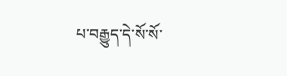པ་བརྒྱུད་དེ་སོ་སོ་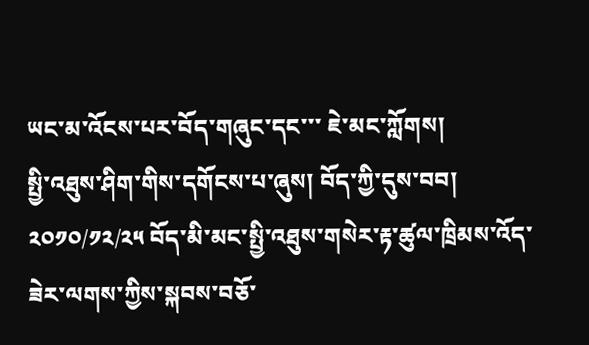ཡང་མ་འོངས་པར་བོད་གཞུང་དང་་་ ཇེ་མང་ཀློགས།
སྤྱི་འཐུས་ཤིག་གིས་དགོངས་པ་ཞུས། བོད་ཀྱི་དུས་བབ། ༢༠༡༠/༡༢/༢༥ བོད་མི་མང་སྤྱི་འཐུས་གསེར་རྟ་ཚུལ་ཁྲིམས་འོད་ཟེར་ལགས་ཀྱིས་སྐབས་བཅོ་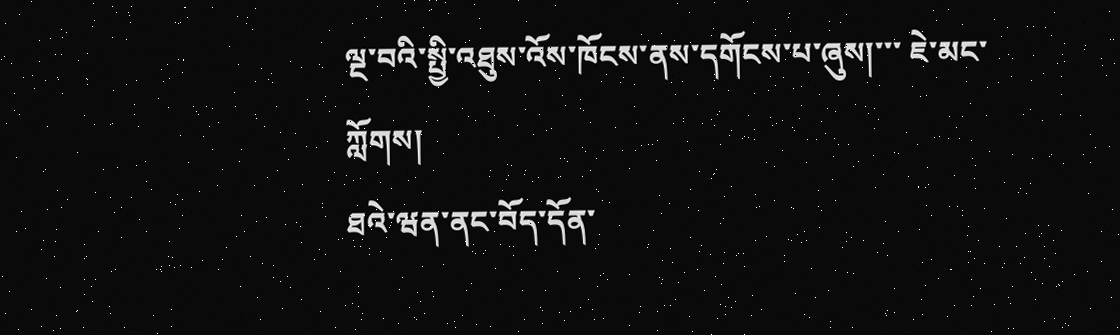ལྔ་བའི་སྤྱི་འཐུས་འོས་ཁོངས་ནས་དགོངས་པ་ཞུས།་་་ ཇེ་མང་ཀློགས།
ཐའེ་ཝན་ནང་བོད་དོན་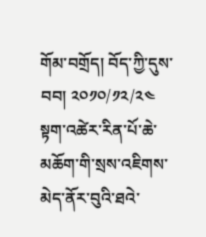གོམ་བགྲོད། བོད་ཀྱི་དུས་བབ། ༢༠༡༠/༡༢/༢༤ སྟག་འཚེར་རིན་པོ་ཆེ་མཆོག་གི་སྲས་འཇིགས་མེད་ནོར་བུའི་ཐའེ་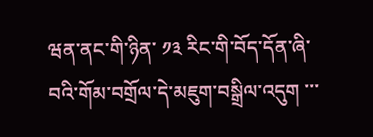ཝན་ནང་གི་ཉིན་ ༡༣ རིང་གི་བོད་དོན་ཞི་བའི་གོམ་བགྲོལ་དེ་མཇུག་བསྒྲིལ་འདུག ་་་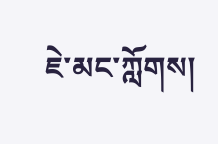ཇེ་མང་ཀློགས།